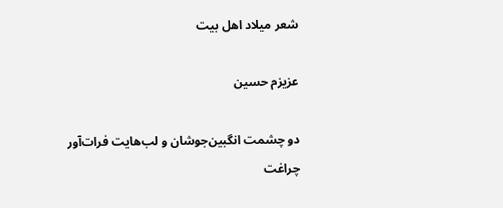شعر میلاد اهل بیت

عزیزم حسین

دو چشمت انگبین‌جوشان و لب‌هایت فرات‌آور
چراغت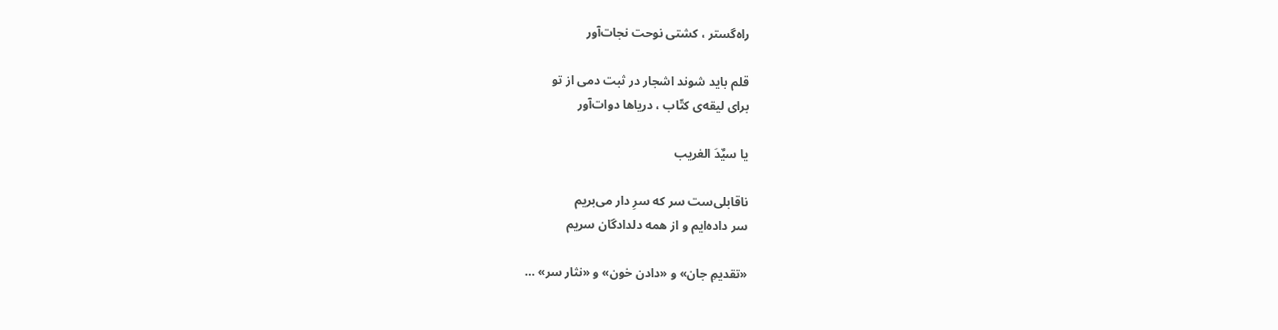راه‌گستر ، کشتی نوحت نجات‌آور

قلم باید شوند اشجار در ثبت دمی از تو
برای لیقه‌ی کتّاب ، دریاها دوات‌آور

یا سیٌدَ الغریب

ناقابلی‌ست سر که سرِ دار می‌بریم
سر داده‌ایم و از همه دلدادگان سریم

«تقدیمِ جان» و «دادن خون» و «نثار سر» …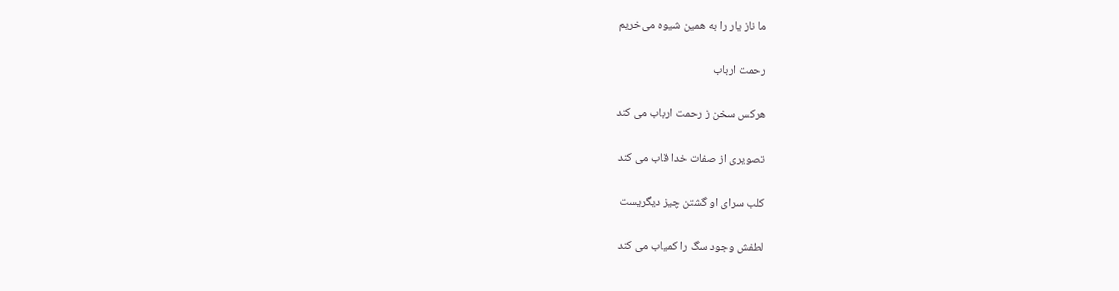ما ناز یار را به همین شیوه می‌خریم

رحمت ارباب

هرکس سخن ز رحمت ارباب می کند

تصویری از صفات خدا قاب می کند

کلب سرای او گشتن چیز دیگریست

لطفش وجود سگ را کمیاب می کند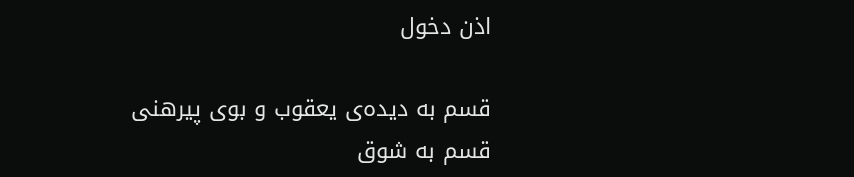اذن دخول

قسم به دیده‌ی یعقوب و بوی پیرهنی
قسم به شوق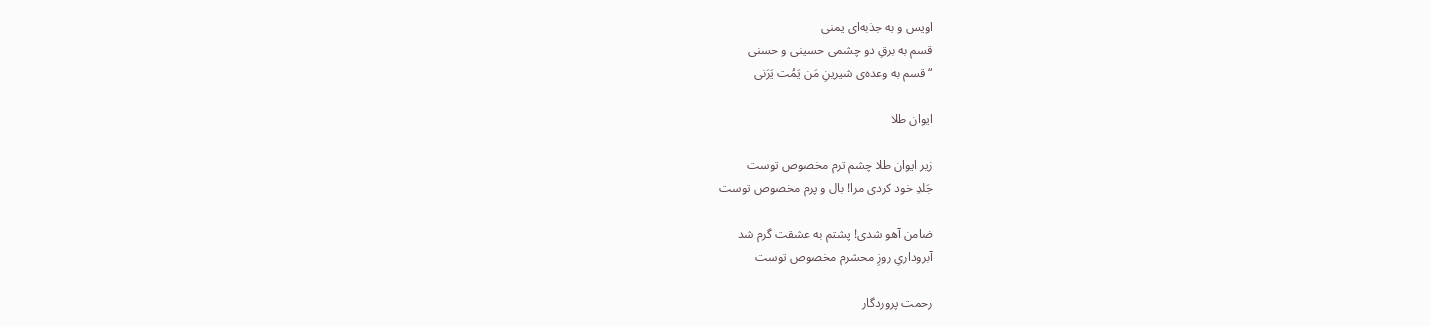اویس و به جذبه‌ای یمنی
قسم به برقِ دو چشمی حسینی و حسنی
“قسم به وعده‌ی شیرینِ مَن یَمُت یَرَنی

ایوان طلا

زیر ایوان طلا چشم ترم مخصوص توست
جَلدِ خود کردی مرا! بال و‌ پرم مخصوص توست

ضامن آهو شدی! پشتم به عشقت گرم شد
آبروداریِ روزِ محشرم مخصوص توست

رحمت پروردگار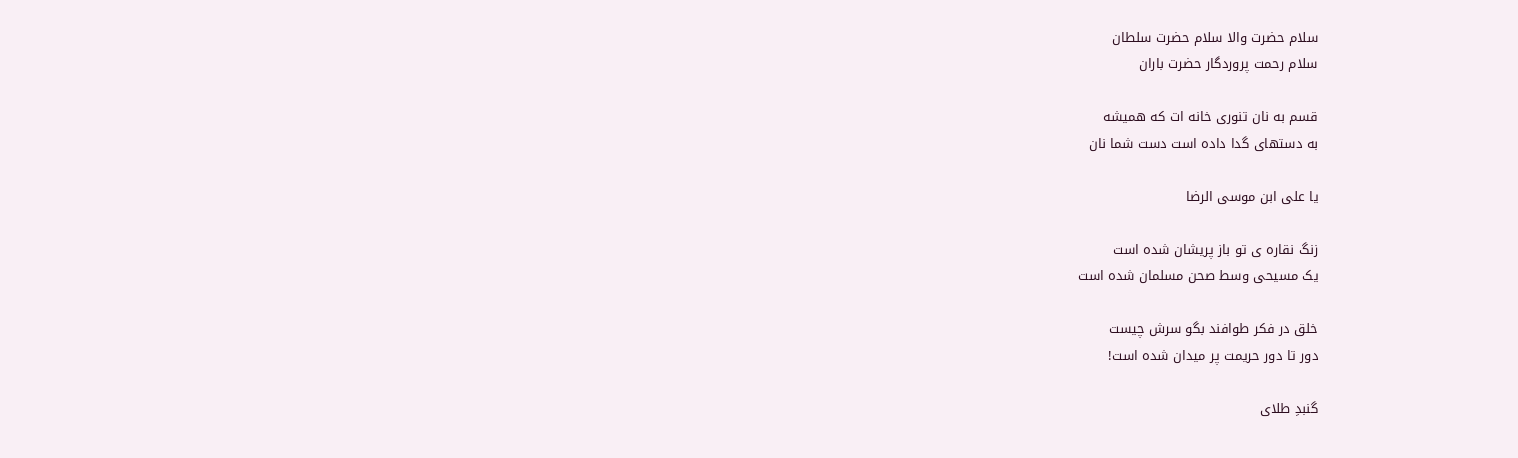سلام حضرت والا سلام حضرت سلطان
سلام رحمت پروردگار حضرت باران

قسم به نان تنوری خانه ات که همیشه
به دستهای گدا داده است دست شما نان

یا علی ابن موسی الرضا

زنگ نقاره ی تو باز پریشان شده است
یک مسیحی وسط صحن مسلمان شده است

خلق در فکر طوافند بگو سرش چیست
دور تا دور حریمت پر میدان شده است!

گنبدِ طلای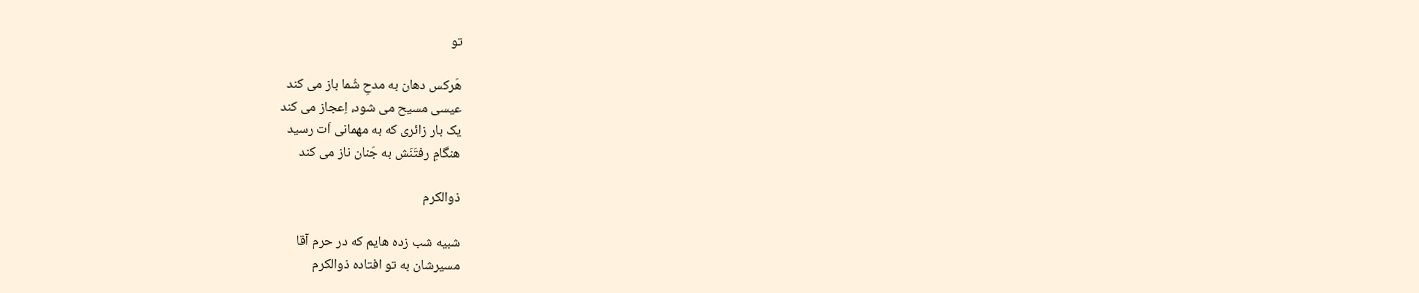تو

هَرکس دهان به مدحِ شُما باز می کند
عیسی مسیح می شود، اِعجاز می کند
یک بار زائری که به مهمانی اَت رسید
هنگامِ رفتَنَش به جَنان ناز می کند

ذوالکرم

شبیه شب زده هایم که در حرم آقا
مسیرشان به تو افتاده ذوالکرم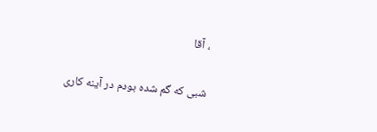، آقا

شبی که گم شده بودم در آینه کاری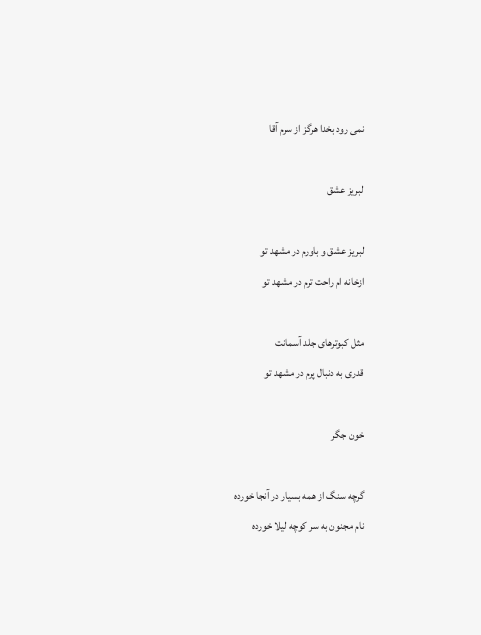نمی رود بخدا هرگز از سرم آقا

لبریز عشق

لبریز عشق و باورم در مشهد تو
ازخانه ام راحت ترم در مشهد تو

مثل کبوترهای جلد آسمانت
قدری به دنبال پرم در مشهد تو

خون جگر

گرچه سنگ از همه بسیار در آنجا خورده
نام مجنون به سر کوچه لیلا خورده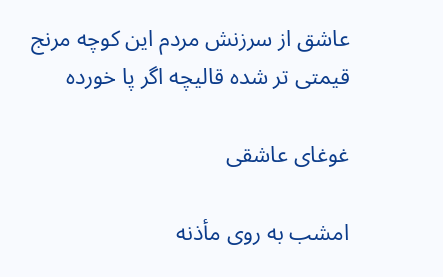عاشق از سرزنش مردم این کوچه مرنج
قیمتى تر شده قالیچه اگر پا خورده

غوغای عاشقی

امشب به روی مأذنه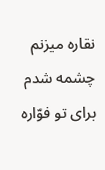نقاره میزنم
چشمه شدم برای تو فوّاره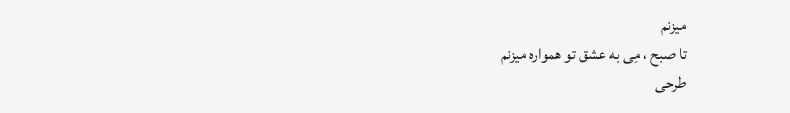میزنم
تا صبح ، مِی به عشق تو همواره میزنم
طرحی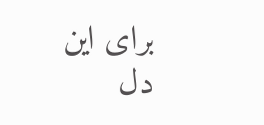برای این دل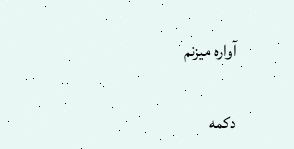آواره میزنم

دکمه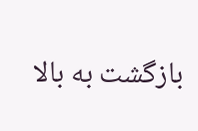بازگشت به بالا